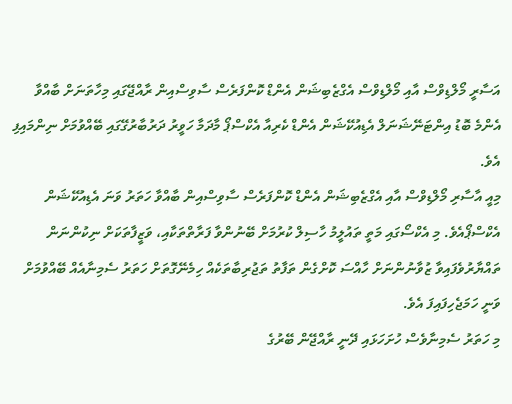އަސާރީ މޯލްޑިވްސް އާއި މޯލްޑިވްސް އެގްޒެބިޝަން އެންޑް ކޮންފަރެސް ސާވިސްއިން ރާއްޖޭގައި މިހާތަނަށް ބާއްވާ އެންމެ ބޮޑު އިންޓަނޭޝަނަލް އެޑިއުކޭޝަން އެންޑް ކެރިއާ އެކްސްޕޯ މާދަމާ ހަވީރު ދަރުބާރުގޭގައި ބޭއްވުމަށް ނިންމައިފި އެވެ.
މިއީ އާސާރި މޯލްޑިވްސް އާއި އެގްޒެބިޝަން އެންޑް ކޮންފަރެސް ސާވިސްއިން ބާއްވާ ހަތަރު ވަނަ އެޑިއުކޭޝަން އެކްސްޕޯއެވެ. މި އެކްސޯގައި މަތީ ތައުލީމު ހާސިލް ކުރުމަށް ބޭނުންވާ ފަރާތްތަކާއި، ވަޒީފާތަކަށް ނިކުންނަން ތައްޔާރުވެފައިވާ ޒުވާނުންނަށް ހާއްސަ ކޮށްގެން ތަފާތު ތަޖުރިބާތަކެއް ހިމެނޭގޮތަށް ހަތަރު ސެމިނާއެއް ބޭއްވުމަށް ވަނީ ހަމަޖެހިފައިފަ އެވެ.
މި ހަތަރު ސެމިނާވެސް ހުށަހަޅައި ދޭނީ ރާއްޖޭން ބޭރުގެ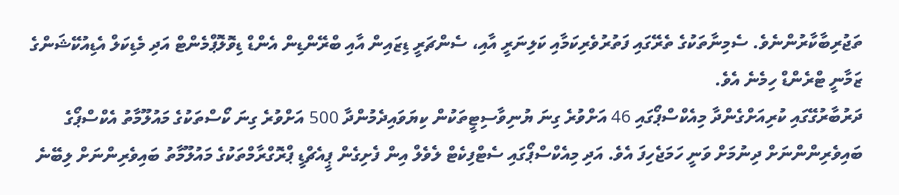ތަޖުރިބާކާރުންނެވެ. ސެމިނާތަކުގެ ތެރޭގައި ފަތުރުވެރިކަމާއި ކަލިނަރީ އާއި، ސެންޗަރީ ޑިޒައިން އާއި ބްރޭންޑިން އެންޑް ޑިވޮލޮޕްމެންޓް އަދި މެޑިކަލް އެޑިއުކޭޝަންގެ ޒަމާނީ ޓްރެންޑް ހިމެނެ އެވެ.
ދަރުބާރުގޭގައި ކުރިއަށްގެންދާ މިއެކްސްޕޯގައި 46 އަށްވުރެ ގިނަ ޔުނިވާސިޓީތަކުން ކިޔަވައިދެމުންދާ 500 އަށްވުރެ ގިނަ ކޯސްތަކުގެ މައުލޫމާތު އެކްސްޕޯގެ ބައިވެރިންންނަށް ދިނުމަށް ވަނީ ހަމަޖެހިފަ އެވެ. އަދި މިއެކްސްޕޯގައި ސެޓްފިކެޓް ލެވެލް އިން ފެށިގެން ޕީއެޗްޑީ ޕްރޮގްރާމްތަކުގެ މައުލޫމާތު ބައިވެރިންނަށް ލިބޭނެ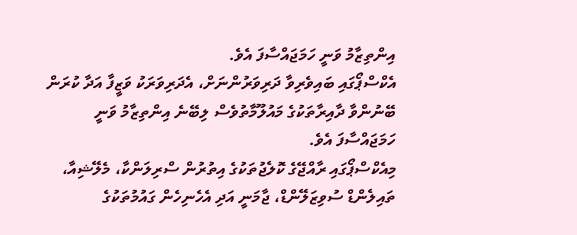އިންތިޒާމު ވަނީ ހަމަޖައްސާފަ އެވެ.
އެކްސްޕޯގައި ބައިވެރިވާ ދަރިވަރުންނަށް، އެދަރިވަރަކު ވަޒީފާ އަދާ ކުރަން ބޭނުންވާ ދާއިރާތަކުގެ މައުލޫމާތުވެސް ލިބޭނެ އިންތިޒާމު ވަނީ ހަމަޖައްސާފަ އެވެ.
މިއެކްސްޕޯގައި ރާއްޖޭގެ ކޮލެޖުތަކުގެ އިތުރުން ސްރިލަންކާ، މެލޭޝިއާ، ތައިލެންޑް ސުވިޒަލޭންޑް، ޖާމަނީ އަދި އެހެނިހެން ގައުމުތަކުގެ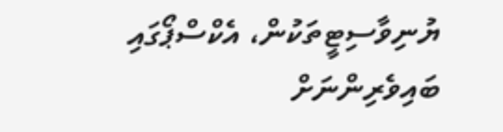ޔުނިވާސިޓީތަކުން، އެކްސްޕޯގައި ބައިވެރިންނަށް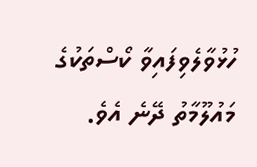ހުޅުވާލެވިފައިވާ ކޯސްތަކުގެ މައުލޫމާތު ދޭނެ އެވެ.